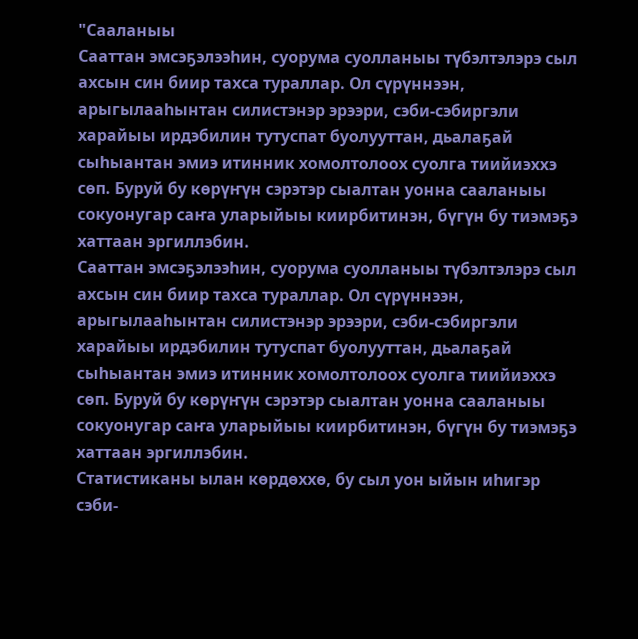"Сааланыы
Сааттан эмсэҕэлээһин, суорума суолланыы түбэлтэлэрэ сыл ахсын син биир тахса тураллар. Ол сүрүннээн, арыгылааһынтан силистэнэр эрээри, сэби-сэбиргэли харайыы ирдэбилин тутуспат буолууттан, дьалаҕай сыһыантан эмиэ итинник хомолтолоох суолга тиийиэххэ сөп. Буруй бу көрүҥүн сэрэтэр сыалтан уонна сааланыы сокуонугар саҥа уларыйыы киирбитинэн, бүгүн бу тиэмэҕэ хаттаан эргиллэбин.
Сааттан эмсэҕэлээһин, суорума суолланыы түбэлтэлэрэ сыл ахсын син биир тахса тураллар. Ол сүрүннээн, арыгылааһынтан силистэнэр эрээри, сэби-сэбиргэли харайыы ирдэбилин тутуспат буолууттан, дьалаҕай сыһыантан эмиэ итинник хомолтолоох суолга тиийиэххэ сөп. Буруй бу көрүҥүн сэрэтэр сыалтан уонна сааланыы сокуонугар саҥа уларыйыы киирбитинэн, бүгүн бу тиэмэҕэ хаттаан эргиллэбин.
Статистиканы ылан көрдөххө, бу сыл уон ыйын иһигэр сэби-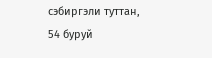сэбиргэли туттан, 54 буруй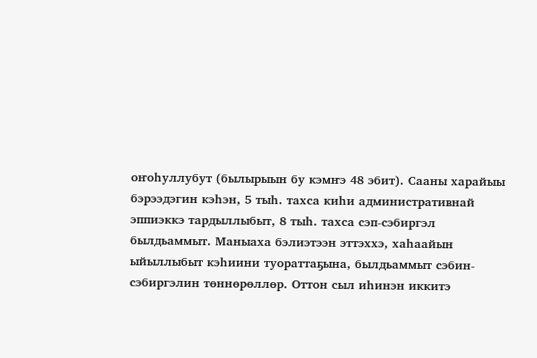оҥоһуллубут (былырыын бу кэмҥэ 48 эбит). Сааны харайыы бэрээдэгин кэһэн, 5 тыһ. тахса киһи административнай эппиэккэ тардыллыбыт, 8 тыһ. тахса сэп-сэбиргэл былдьаммыт. Маныаха бэлиэтээн эттэххэ, хаһаайын ыйыллыбыт кэһиини туораттаҕына, былдьаммыт сэбин-сэбиргэлин төннөрөллөр. Оттон сыл иһинэн иккитэ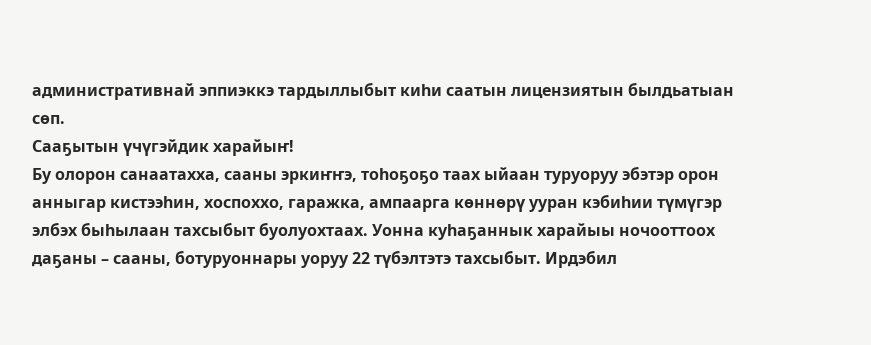административнай эппиэккэ тардыллыбыт киһи саатын лицензиятын былдьатыан сөп.
Сааҕытын үчүгэйдик харайыҥ!
Бу олорон санаатахха, сааны эркиҥҥэ, тоһоҕоҕо таах ыйаан туруоруу эбэтэр орон анныгар кистээһин, хоспоххо, гаражка, ампаарга көннөрү ууран кэбиһии түмүгэр элбэх быһылаан тахсыбыт буолуохтаах. Уонна куһаҕаннык харайыы ночооттоох даҕаны – сааны, ботуруоннары уоруу 22 түбэлтэтэ тахсыбыт. Ирдэбил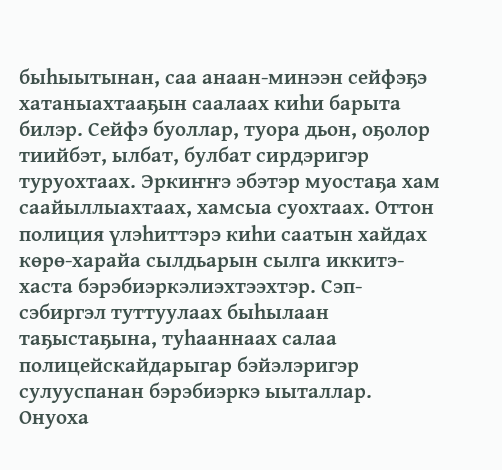быһыытынан, саа анаан-минээн сейфэҕэ хатаныахтааҕын саалаах киһи барыта билэр. Сейфэ буоллар, туора дьон, оҕолор тиийбэт, ылбат, булбат сирдэригэр туруохтаах. Эркиҥҥэ эбэтэр муостаҕа хам саайыллыахтаах, хамсыа суохтаах. Оттон полиция үлэһиттэрэ киһи саатын хайдах көрө-харайа сылдьарын сылга иккитэ-хаста бэрэбиэркэлиэхтээхтэр. Сэп-сэбиргэл туттуулаах быһылаан таҕыстаҕына, туһааннаах салаа полицейскайдарыгар бэйэлэригэр сулууспанан бэрэбиэркэ ыыталлар. Онуоха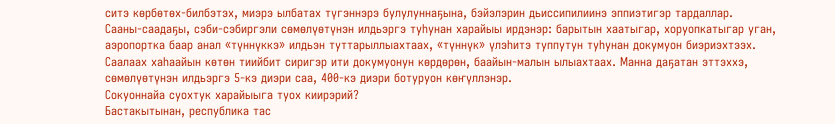ситэ көрбөтөх-билбэтэх, миэрэ ылбатах түгэннэрэ булулуннаҕына, бэйэлэрин дьиссипилиинэ эппиэтигэр тардаллар.
Сааны-саадаҕы, сэби-сэбиргэли сөмөлүөтүнэн илдьэргэ туһунан харайыы ирдэнэр: барытын хаатыгар, хоруопкатыгар уган, аэропортка баар анал «түннүккэ» илдьэн туттарыллыахтаах, «түннүк» үлэһитэ туппутун туһунан докумуон биэриэхтээх. Саалаах хаһаайын көтөн тиийбит сиригэр ити докумуонун көрдөрөн, баайын-малын ылыахтаах. Манна даҕатан эттэххэ, сөмөлүөтүнэн илдьэргэ 5-кэ диэри саа, 400-кэ диэри ботуруон көҥүллэнэр.
Сокуоннайа суохтук харайыыга туох киирэрий?
Бастакытынан, республика тас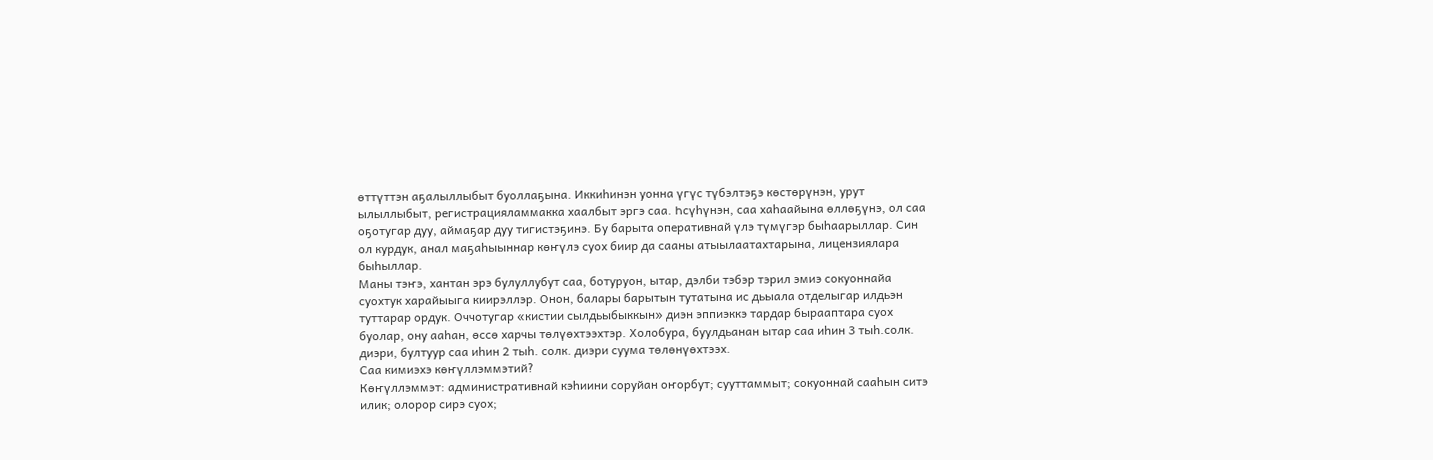өттүттэн аҕалыллыбыт буоллаҕына. Иккиһинэн уонна үгүс түбэлтэҕэ көстөрүнэн, урут ылыллыбыт, регистрацияламмакка хаалбыт эргэ саа. Һсүһүнэн, саа хаһаайына өллөҕүнэ, ол саа оҕотугар дуу, аймаҕар дуу тигистэҕинэ. Бу барыта оперативнай үлэ түмүгэр быһаарыллар. Син ол курдук, анал маҕаһыыннар көҥүлэ суох биир да сааны атыылаатахтарына, лицензиялара быһыллар.
Маны тэҥэ, хантан эрэ булуллубут саа, ботуруон, ытар, дэлби тэбэр тэрил эмиэ сокуоннайа суохтук харайыыга киирэллэр. Онон, балары барытын тутатына ис дьыала отделыгар илдьэн туттарар ордук. Оччотугар «кистии сылдьыбыккын» диэн эппиэккэ тардар бырааптара суох буолар, ону ааһан, өссө харчы төлүөхтээхтэр. Холобура, буулдьанан ытар саа иһин 3 тыһ.солк. диэри, бултуур саа иһин 2 тыһ. солк. диэри суума төлөнүөхтээх.
Саа кимиэхэ көҥүллэммэтий?
Көҥүллэммэт: административнай кэһиини соруйан оҥорбут; сууттаммыт; сокуоннай сааһын ситэ илик; олорор сирэ суох;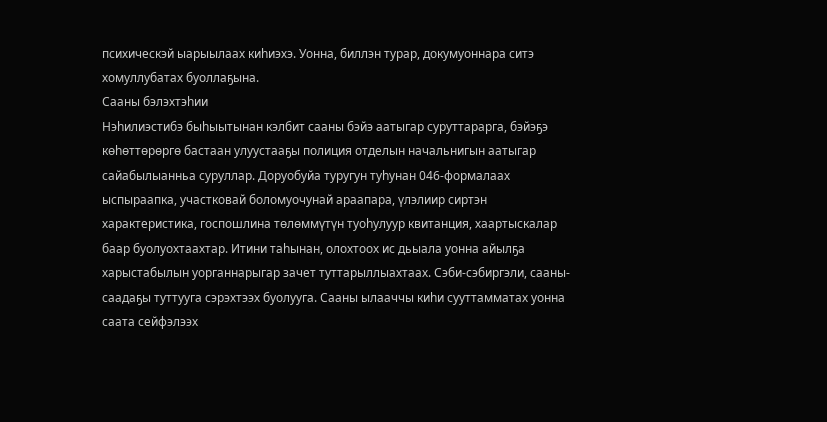психическэй ыарыылаах киһиэхэ. Уонна, биллэн турар, докумуоннара ситэ хомуллубатах буоллаҕына.
Сааны бэлэхтэһии
Нэһилиэстибэ быһыытынан кэлбит сааны бэйэ аатыгар суруттарарга, бэйэҕэ көһөттөрөргө бастаан улуустааҕы полиция отделын начальнигын аатыгар сайабылыанньа суруллар. Доруобуйа туругун туһунан 046-формалаах ыспыраапка, участковай боломуочунай араапара, үлэлиир сиртэн характеристика, госпошлина төлөммүтүн туоһулуур квитанция, хаартыскалар баар буолуохтаахтар. Итини таһынан, олохтоох ис дьыала уонна айылҕа харыстабылын уорганнарыгар зачет туттарыллыахтаах. Сэби-сэбиргэли, сааны-саадаҕы туттууга сэрэхтээх буолууга. Сааны ылааччы киһи сууттамматах уонна саата сейфэлээх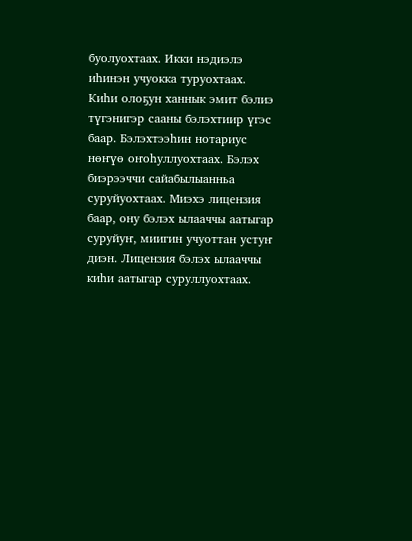буолуохтаах. Икки нэдиэлэ иһинэн учуокка туруохтаах.
Киһи олоҕун ханнык эмит бэлиэ түгэнигэр сааны бэлэхтиир үгэс баар. Бэлэхтээһин нотариус нөҥүө оҥоһуллуохтаах. Бэлэх биэрээччи сайабылыанньа суруйуохтаах. Миэхэ лицензия баар, ону бэлэх ылааччы аатыгар суруйуҥ, миигин учуоттан устуҥ диэн. Лицензия бэлэх ылааччы киһи аатыгар суруллуохтаах.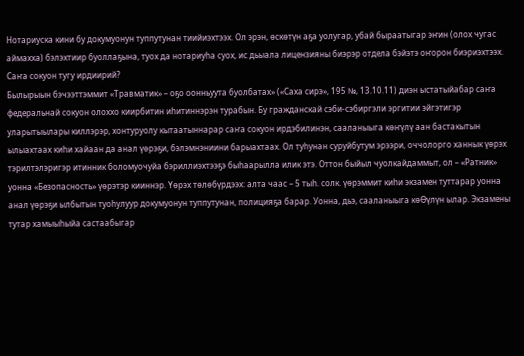Нотариуска кини бу докумуонун туппутунан тиийиэхтээх. Ол эрэн, өскөтүн аҕа уолугар, убай быраатыгар эҥин (олох чугас аймахха) бэлэхтиир буоллаҕына, туох да нотариуһа суох, ис дьыала лицензияны биэрэр отдела бэйэтэ оҥорон биэриэхтээх.
Саҥа сокуон тугу ирдиирий?
Былырыын бэчээттэммит «Травматик» – оҕо оонньуута буолбатах» («Саха сирэ», 195 №, 13.10.11) диэн ыстатыйабар саҥа федеральнай сокуон олоххо киирбитин иһитиннэрэн турабын. Бу гражданскай сэби-сэбиргэли эргитии эйгэтигэр уларытыылары киллэрэр, хонтуруолу кытаатыннарар саҥа сокуон ирдэбилинэн, сааланыыга көҥүлү аан бастакытын ылыахтаах киһи хайаан да анал үөрэҕи, бэлэмнэниини барыахтаах. Ол туһунан суруйбутум эрээри, оччолорго ханнык үөрэх тэрилтэлэригэр итинник боломуочуйа бэриллиэхтээҕэ быһаарылла илик этэ. Оттон быйыл чуолкайдаммыт, ол – «Ратник» уонна «Безопасность» үөрэтэр кииннэр. Үөрэх төлөбүрдээх: алта чаас – 5 тыһ. солк. үөрэммит киһи экзамен туттарар уонна анал үөрэҕи ылбытын туоһулуур докумуонун туппутунан, полицияҕа барар. Уонна, дьэ, сааланыыга көӨүлүн ылар. Экзамены тутар хамыыһыйа састаабыгар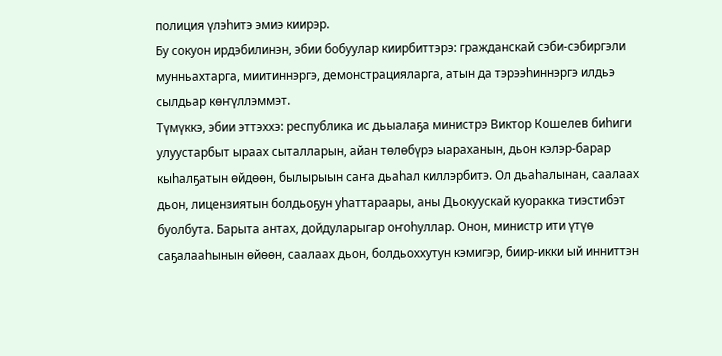полиция үлэһитэ эмиэ киирэр.
Бу сокуон ирдэбилинэн, эбии бобуулар киирбиттэрэ: гражданскай сэби-сэбиргэли мунньахтарга, миитиннэргэ, демонстрацияларга, атын да тэрээһиннэргэ илдьэ сылдьар көҥүллэммэт.
Түмүккэ, эбии эттэххэ: республика ис дьыалаҕа министрэ Виктор Кошелев биһиги улуустарбыт ыраах сыталларын, айан төлөбүрэ ыараханын, дьон кэлэр-барар кыһалҕатын өйдөөн, былырыын саҥа дьаһал киллэрбитэ. Ол дьаһалынан, саалаах дьон, лицензиятын болдьоҕун уһаттараары, аны Дьокуускай куоракка тиэстибэт буолбута. Барыта антах, дойдуларыгар оҥоһуллар. Онон, министр ити үтүө саҕалааһынын өйөөн, саалаах дьон, болдьоххутун кэмигэр, биир-икки ый инниттэн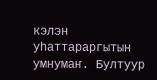кэлэн уһаттараргытын умнумаҥ. Бултуур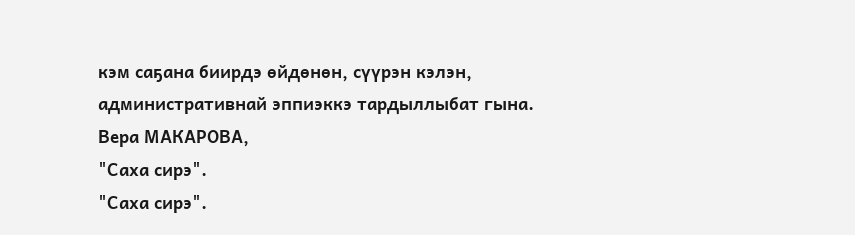кэм саҕана биирдэ өйдөнөн, сүүрэн кэлэн, административнай эппиэккэ тардыллыбат гына.
Вера МАКАРОВА,
"Саха сирэ".
"Саха сирэ".